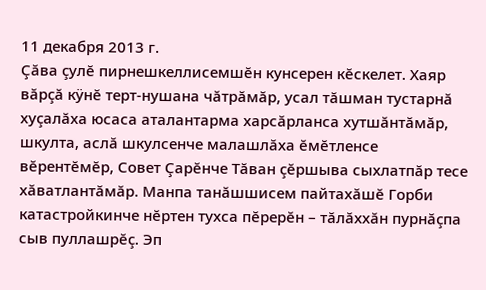11 декабря 2013 г.
Çăва çулĕ пирнешкеллисемшĕн кунсерен кĕскелет. Хаяр вăрçă кÿнĕ терт-нушана чăтрăмăр, усал тăшман тустарнă хуçалăха юсаса аталантарма харсăрланса хутшăнтăмăр, шкулта, аслă шкулсенче малашлăха ĕмĕтленсе вĕрентĕмĕр, Совет Çарĕнче Тăван çĕршыва сыхлатпăр тесе хăватлантăмăр. Манпа танăшшисем пайтахăшĕ Горби катастройкинче нĕртен тухса пĕрерĕн – тăлăххăн пурнăçпа сыв пуллашрĕç. Эп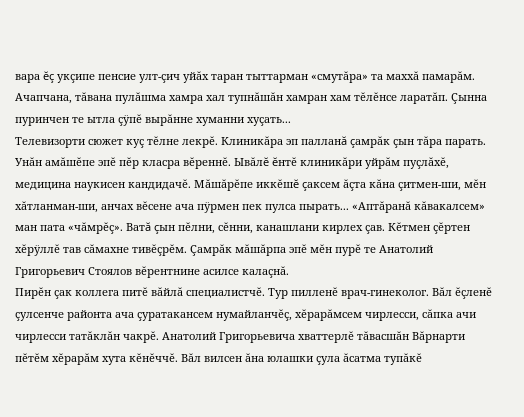вара ĕç укçипе пенсие улт-çич уйăх таран тыттарман «смутăра» та маххă памарăм. Ачапчана, тăвана пулăшма хамра хал тупнăшăн хамран хам тĕлĕнсе ларатăп. Çынна пуринчен те ытла çÿпĕ вырăнне хуманни хуçать...
Телевизорти сюжет куç тĕлне лекрĕ. Клиникăра эп палланă çамрăк çын тăра парать. Унăн амăшĕпе эпĕ пĕр класра вĕреннĕ. Ывăлĕ ĕнтĕ клиникăри уйрăм пуçлăхĕ, медицина наукисен кандидачĕ. Мăшăрĕпе иккĕшĕ çаксем ăçта кăна çитмен-ши, мĕн хăтланман-ши, анчах вĕсене ача пÿрмен пек пулса пырать... «Аптăранă кăвакалсем» ман пата «чăмрĕç». Ватă çын пĕлни, сĕнни, канашлани кирлех çав. Кĕтмен çĕртен хĕрÿллĕ тав сăмахне тивĕçрĕм. Çамрăк мăшăрпа эпĕ мĕн пурĕ те Анатолий Григорьевич Стоялов вĕрентнине асилсе калаçнă.
Пирĕн çак коллега питĕ вăйлă специалистчĕ. Тур пилленĕ врач-гинеколог. Вăл ĕçленĕ çулсенче районта ача çуратакансем нумайланчĕç, хĕрарăмсем чирлесси, сăпка ачи чирлесси татăклăн чакрĕ. Анатолий Григорьевича хваттерлĕ тăвасшăн Вăрнарти пĕтĕм хĕрарăм хута кĕнĕччĕ. Вăл вилсен ăна юлашки çула ăсатма тупăкĕ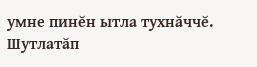умне пинĕн ытла тухнăччĕ. Шутлатăп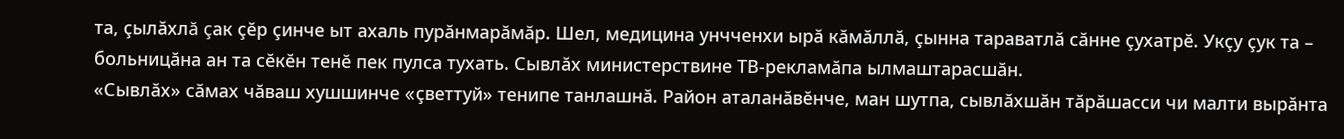та, çылăхлă çак çĕр çинче ыт ахаль пурăнмарăмăр. Шел, медицина унчченхи ырă кăмăллă, çынна тараватлă сăнне çухатрĕ. Укçу çук та – больницăна ан та сĕкĕн тенĕ пек пулса тухать. Сывлăх министерствине ТВ-рекламăпа ылмаштарасшăн.
«Сывлăх» сăмах чăваш хушшинче «çветтуй» тенипе танлашнă. Район аталанăвĕнче, ман шутпа, сывлăхшăн тăрăшасси чи малти вырăнта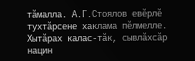тăмалла. А.Г.Стоялов евĕрлĕ тухтăрсене хаклама пĕлмелле. Хытăрах калас-тăк, сывлăхсăр нацин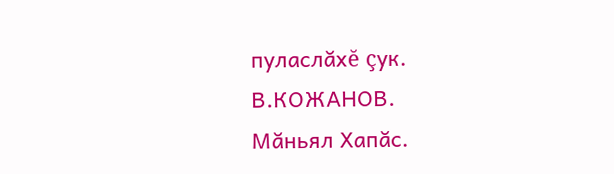пуласлăхĕ çук.
В.КОЖАНОВ.
Мăньял Хапăс.